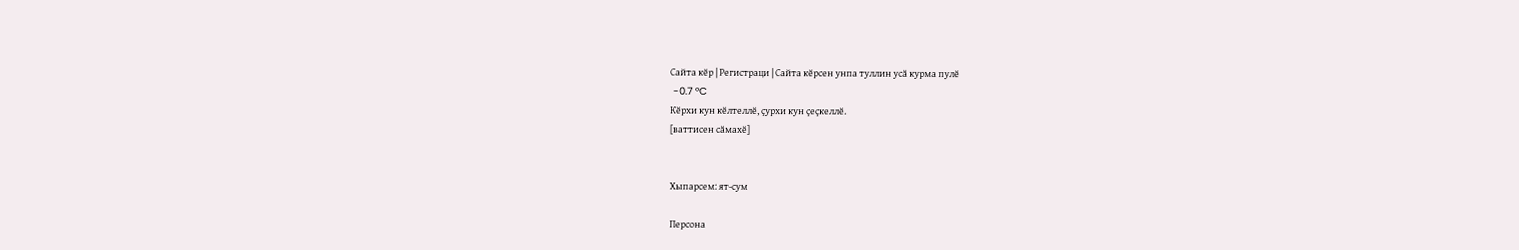Сайта кӗр | Регистраци | Сайта кӗрсен унпа туллин усӑ курма пулӗ
 -0.7 °C
Кӗрхи кун кӗлтеллӗ, ҫурхи кун ҫеҫкеллӗ.
[ваттисен сӑмахӗ]


Хыпарсем: ят-сум

Персона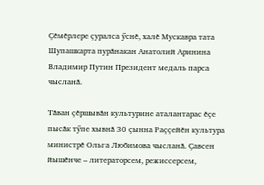Ҫӗмӗрлере ҫуралса ӳснӗ, халӗ Мускавра тата Шупашкарта пурӑнакан Анатолий Аринина Владимир Путин Президент медаль парса чысланӑ.

Тӑван ҫӗршывӑн культурине аталантарас ӗҫе пысӑк тӳпе хывнӑ 30 ҫынна Раҫҫейӗн культура министрӗ Ольга Любимова чысланӑ. Ҫавсен йышӗнче – литераторсем, режиссерсем,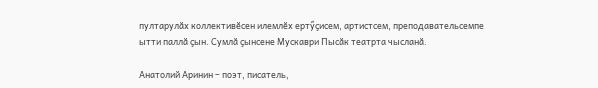пултарулӑх коллективӗсен илемлӗх ертӳҫисем, артистсем, преподавательсемпе ытти паллӑ ҫын. Сумлӑ ҫынсене Мускаври Пысӑк театрта чысланӑ.

Анатолий Аринин – поэт, писатель,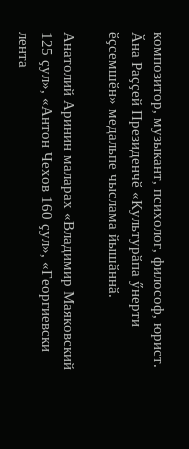композитор, музыкант, психолог, философ, юрист. Ӑна Раҫҫей Президенчӗ «Культурӑпа ӳнерти ӗҫсемшӗн» медальпе чыслама йышӑннӑ.

Анатолий Аринин маларах «Владимир Маяковский 125 ҫул», «Антон Чехов 160 ҫул», «Георгиевски лента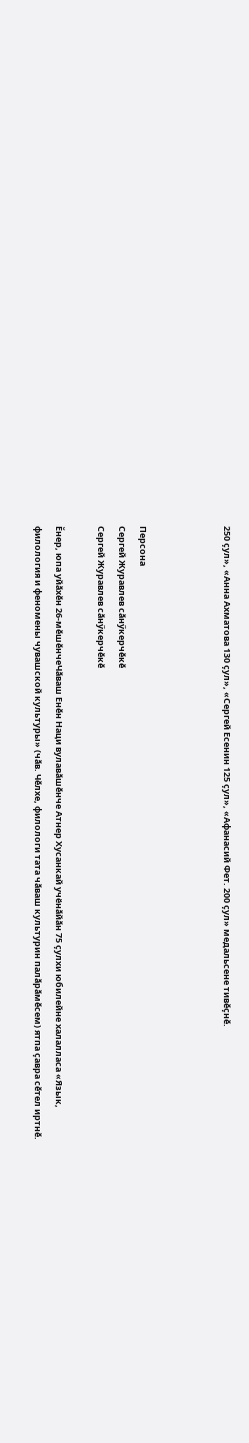250 ҫул», «Анна Ахматова 130 ҫул», «Сергей Есенин 125 ҫул», «Афанасий Фет. 200 ҫул» медальсене тивӗҫнӗ.



Персона
Сергей Журавлев сӑнӳкерчӗкӗ
Сергей Журавлев сӑнӳкерчӗкӗ

Ӗнер, юпа уйӑхӗн 26-мӗшӗнчеЧӑваш Енӗн Наци вулавӑшӗнче Атнер Хусанкай учёнӑйӑн 75 ҫулхи юбилейне халалласа «Язык, филология и феномены чувашской культуры» (чӑв. Чӗлхе, филологи тата чӑваш культурин палӑрӑмӗсем) ятпа ҫавра сӗтел иртнӗ.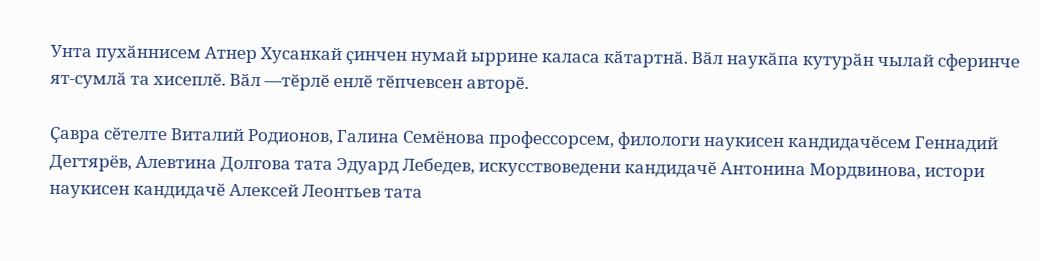Унта пухӑннисем Атнер Хусанкай ҫинчен нумай ыррине каласа кӑтартнӑ. Вӑл наукӑпа кутурӑн чылай сферинче ят-сумлӑ та хисеплӗ. Вӑл —тӗрлӗ енлӗ тӗпчевсен авторӗ.

Ҫавра сӗтелте Виталий Родионов, Галина Семёнова профессорсем, филологи наукисен кандидачӗсем Геннадий Дегтярёв, Алевтина Долгова тата Эдуард Лебедев, искусствоведени кандидачӗ Антонина Мордвинова, истори наукисен кандидачӗ Алексей Леонтьев тата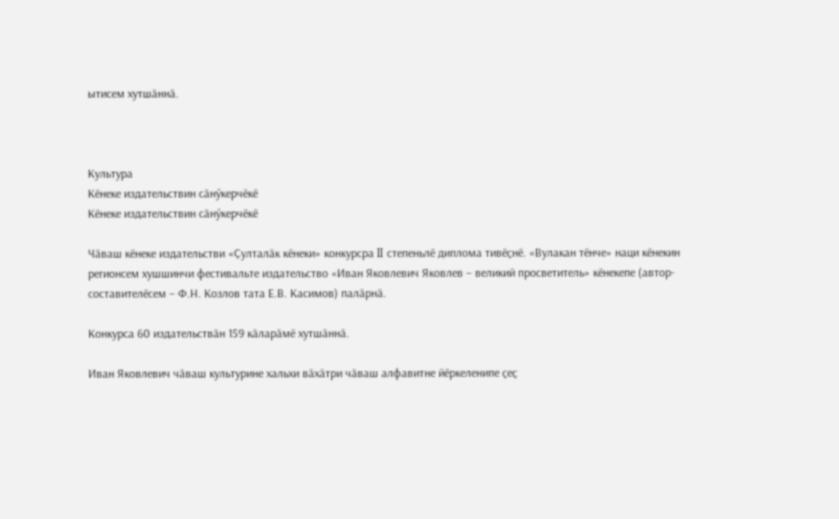ытисем хутшӑннӑ.



Культура
Кӗнеке издательствин сӑнӳкерчӗкӗ
Кӗнеке издательствин сӑнӳкерчӗкӗ

Чӑваш кӗнеке издательстви «Ҫулталӑк кӗнеки» конкурсра II степеньлӗ диплома тивӗҫнӗ. «Вулакан тӗнче» наци кӗнекин регионсем хушшинчи фестивальте издательство «Иван Яковлевич Яковлев – великий просветитель» кӗнекепе (автор-составителӗсем – Ф.Н. Козлов тата Е.В. Касимов) палӑрнӑ.

Конкурса 60 издательствӑн 159 кӑларӑмӗ хутшӑннӑ.

Иван Яковлевич чӑваш культурине хальхи вӑхӑтри чӑваш алфавитне йӗркеленипе ҫеҫ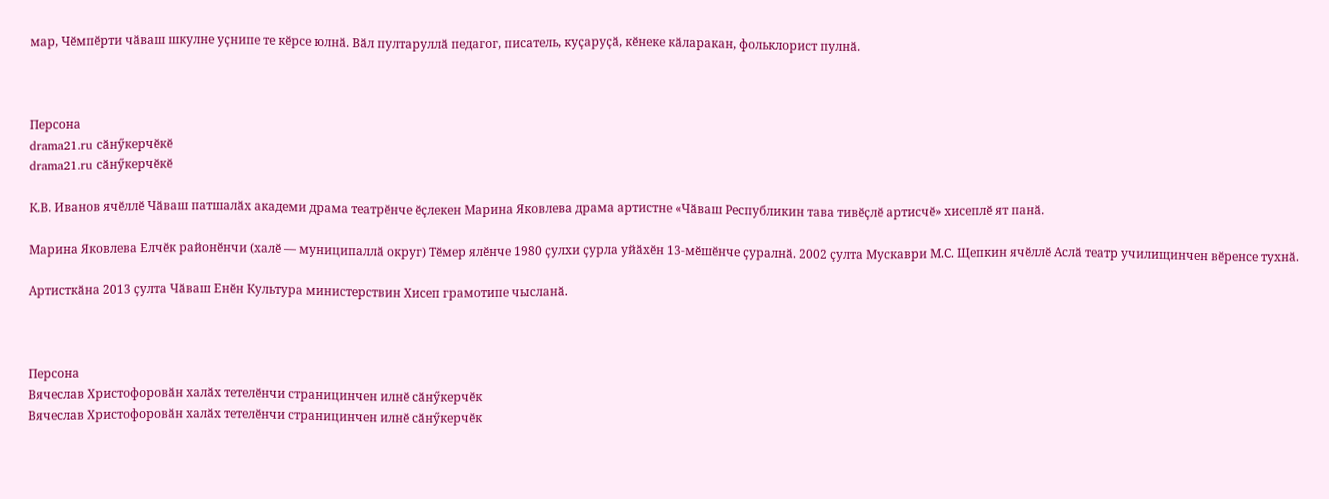мар, Чӗмпӗрти чӑваш шкулне уҫнипе те кӗрсе юлнӑ. Вӑл пултаруллӑ педагог, писатель, куҫаруҫӑ, кӗнеке кӑларакан, фольклорист пулнӑ.



Персона
drama21.ru сӑнӳкерчӗкӗ
drama21.ru сӑнӳкерчӗкӗ

К.В. Иванов ячӗллӗ Чӑваш патшалӑх академи драма театрӗнче ӗҫлекен Марина Яковлева драма артистне «Чӑваш Республикин тава тивӗҫлӗ артисчӗ» хисеплӗ ят панӑ.

Марина Яковлева Елчӗк районӗнчи (халӗ — муниципаллӑ округ) Тӗмер ялӗнче 1980 ҫулхи ҫурла уйӑхӗн 13-мӗшӗнче ҫуралнӑ. 2002 ҫулта Мускаври М.С. Щепкин ячӗллӗ Аслӑ театр училищинчен вӗренсе тухнӑ.

Артисткӑна 2013 ҫулта Чӑваш Енӗн Культура министерствин Хисеп грамотипе чысланӑ.



Персона
Вячеслав Христофоровӑн халӑх тетелӗнчи страницинчен илнӗ сӑнӳкерчӗк
Вячеслав Христофоровӑн халӑх тетелӗнчи страницинчен илнӗ сӑнӳкерчӗк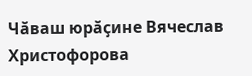Чӑваш юрӑҫине Вячеслав Христофорова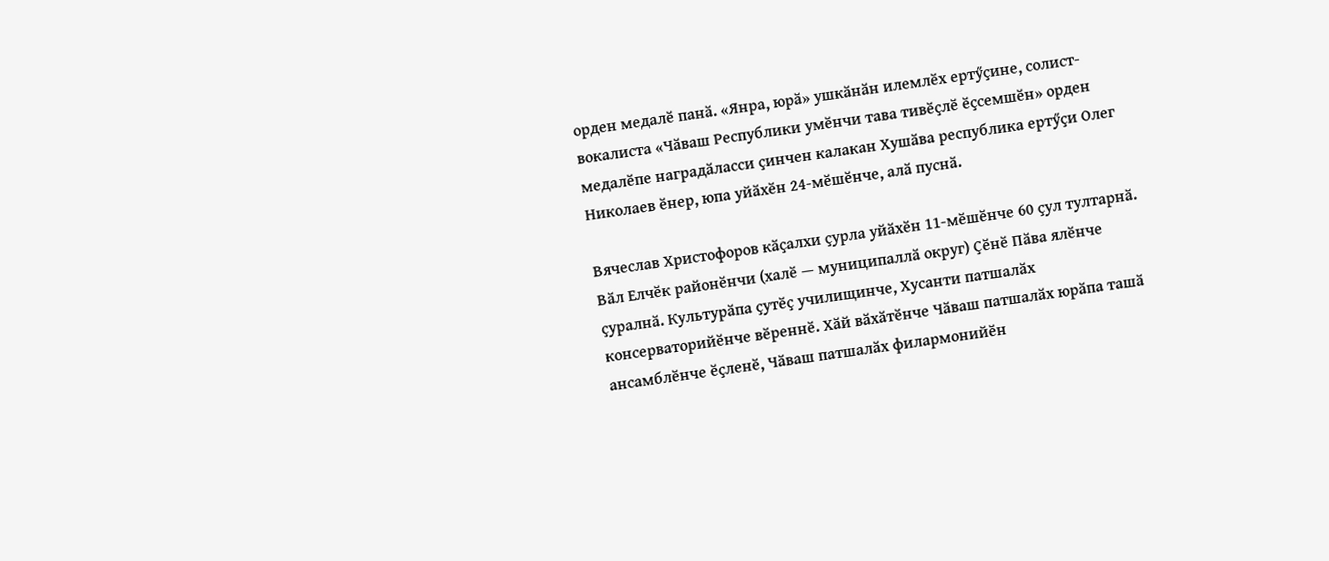орден медалӗ панӑ. «Янра, юрӑ» ушкӑнӑн илемлӗх ертӳҫине, солист-вокалиста «Чӑваш Республики умӗнчи тава тивӗҫлӗ ӗҫсемшӗн» орден медалӗпе наградӑласси ҫинчен калакан Хушӑва республика ертӳҫи Олег Николаев ӗнер, юпа уйӑхӗн 24-мӗшӗнче, алӑ пуснӑ.

Вячеслав Христофоров кӑҫалхи ҫурла уйӑхӗн 11-мӗшӗнче 60 ҫул тултарнӑ. Вӑл Елчӗк районӗнчи (халӗ — муниципаллӑ округ) Ҫӗнӗ Пӑва ялӗнче ҫуралнӑ. Культурӑпа ҫутӗҫ училищинче, Хусанти патшалӑх консерваторийӗнче вӗреннӗ. Хӑй вӑхӑтӗнче Чӑваш патшалӑх юрӑпа ташӑ ансамблӗнче ӗҫленӗ, Чӑваш патшалӑх филармонийӗн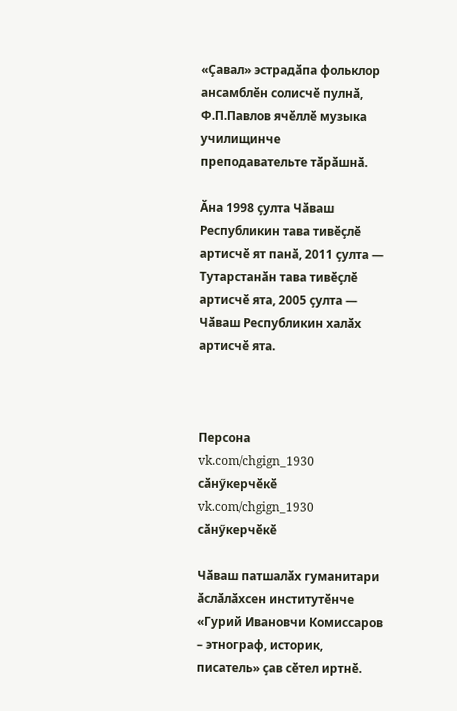«Ҫавал» эстрадӑпа фольклор ансамблӗн солисчӗ пулнӑ, Ф.П.Павлов ячӗллӗ музыка училищинче преподавательте тӑрӑшнӑ.

Ӑна 1998 ҫулта Чӑваш Республикин тава тивӗҫлӗ артисчӗ ят панӑ, 2011 ҫулта — Тутарстанӑн тава тивӗҫлӗ артисчӗ ята, 2005 ҫулта — Чӑваш Республикин халӑх артисчӗ ята.



Персона
vk.com/chgign_1930 сӑнӳкерчӗкӗ
vk.com/chgign_1930 сӑнӳкерчӗкӗ

Чӑваш патшалӑх гуманитари ӑслӑлӑхсен институтӗнче «Гурий Ивановчи Комиссаров – этнограф, историк, писатель» ҫав сӗтел иртнӗ.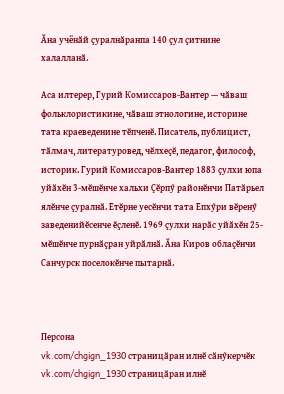Ӑна учёнӑй ҫуралнӑранпа 140 ҫул ҫитнине халалланӑ.

Аса илтерер, Гурий Комиссаров-Вантер — чӑваш фольклористикине, чӑваш этнологине, историне тата краеведенине тӗпченӗ. Писатель, публицист, тӑлмач, литературовед, чӗлхеҫӗ, педагог, философ, историк. Гурий Комиссаров-Вантер 1883 ҫулхи юпа уйӑхӗн 3-мӗшӗнче хальхи Ҫӗрпӳ районӗнчи Патӑрьел ялӗнче ҫуралнӑ. Етӗрне уесӗнчи тата Епхӳри вӗренӳ заведенийӗсенче ӗҫленӗ. 1969 ҫулхи нарӑс уйӑхӗн 25-мӗшӗнче пурнӑҫран уйрӑлнӑ. Ӑна Киров облаҫӗнчи Санчурск поселокӗнче пытарнӑ.



Персона
vk.com/chgign_1930 страницӑран илнӗ сӑнӳкерчӗк
vk.com/chgign_1930 страницӑран илнӗ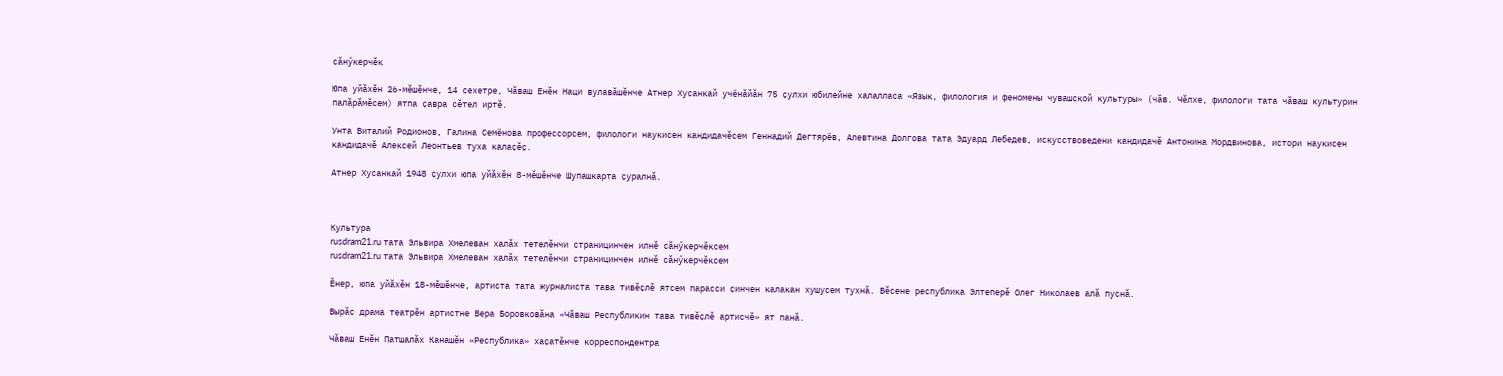сӑнӳкерчӗк

Юпа уйӑхӗн 26-мӗшӗнче, 14 сехетре, Чӑваш Енӗн Наци вулавӑшӗнче Атнер Хусанкай учёнӑйӑн 75 ҫулхи юбилейне халалласа «Язык, филология и феномены чувашской культуры» (чӑв. Чӗлхе, филологи тата чӑваш культурин палӑрӑмӗсем) ятпа ҫавра сӗтел иртӗ.

Унта Виталий Родионов, Галина Семёнова профессорсем, филологи наукисен кандидачӗсем Геннадий Дегтярёв, Алевтина Долгова тата Эдуард Лебедев, искусствоведени кандидачӗ Антонина Мордвинова, истори наукисен кандидачӗ Алексей Леонтьев туха калаҫӗҫ.

Атнер Хусанкай 1948 ҫулхи юпа уйӑхӗн 8-мӗшӗнче Шупашкарта ҫуралнӑ.



Культура
rusdram21.ru тата Эльвира Хмелеван халӑх тетелӗнчи страницинчен илнӗ сӑнӳкерчӗксем
rusdram21.ru тата Эльвира Хмелеван халӑх тетелӗнчи страницинчен илнӗ сӑнӳкерчӗксем

Ӗнер, юпа уйӑхӗн 18-мӗшӗнче, артиста тата журналиста тава тивӗҫлӗ ятсем парасси ҫинчен калакан хушусем тухнӑ. Вӗсене республика Элтеперӗ Олег Николаев алӑ пуснӑ.

Вырӑс драма театрӗн артистне Вера Боровковӑна «Чӑваш Республикин тава тивӗҫлӗ артисчӗ» ят панӑ.

Чӑваш Енӗн Патшалӑх Канашӗн «Республика» хаҫатӗнче корреспондентра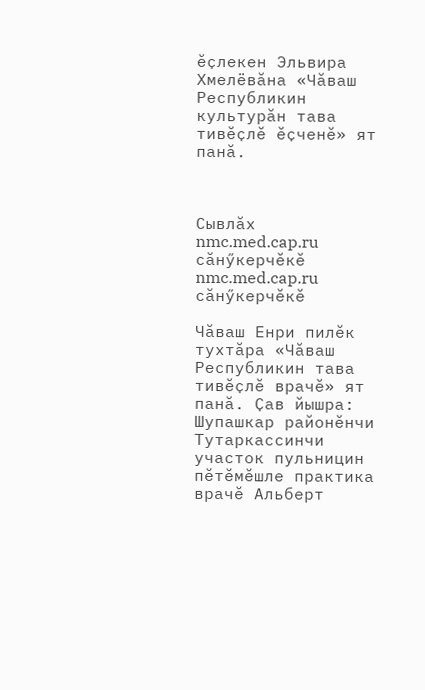ӗҫлекен Эльвира Хмелёвӑна «Чӑваш Республикин культурӑн тава тивӗҫлӗ ӗҫченӗ» ят панӑ.



Сывлӑх
nmc.med.cap.ru сӑнӳкерчӗкӗ
nmc.med.cap.ru сӑнӳкерчӗкӗ

Чӑваш Енри пилӗк тухтӑра «Чӑваш Республикин тава тивӗҫлӗ врачӗ» ят панӑ. Ҫав йышра: Шупашкар районӗнчи Тутаркассинчи участок пульницин пӗтӗмӗшле практика врачӗ Альберт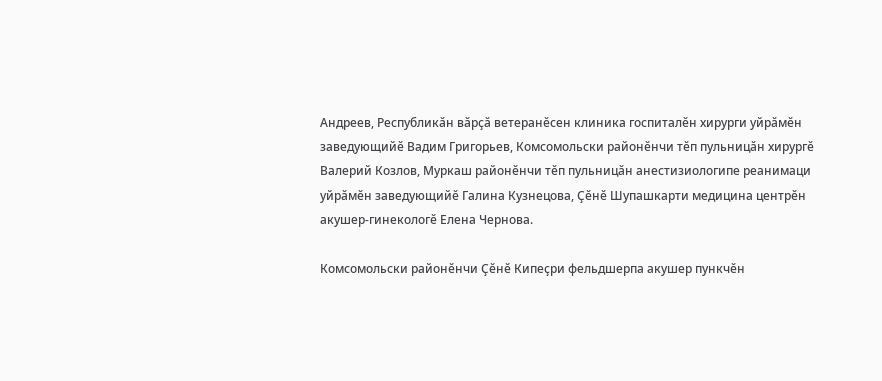Андреев, Республикӑн вӑрҫӑ ветеранӗсен клиника госпиталӗн хирурги уйрӑмӗн заведующийӗ Вадим Григорьев, Комсомольски районӗнчи тӗп пульницӑн хирургӗ Валерий Козлов, Муркаш районӗнчи тӗп пульницӑн анестизиологипе реанимаци уйрӑмӗн заведующийӗ Галина Кузнецова, Ҫӗнӗ Шупашкарти медицина центрӗн акушер-гинекологӗ Елена Чернова.

Комсомольски районӗнчи Ҫӗнӗ Кипеҫри фельдшерпа акушер пункчӗн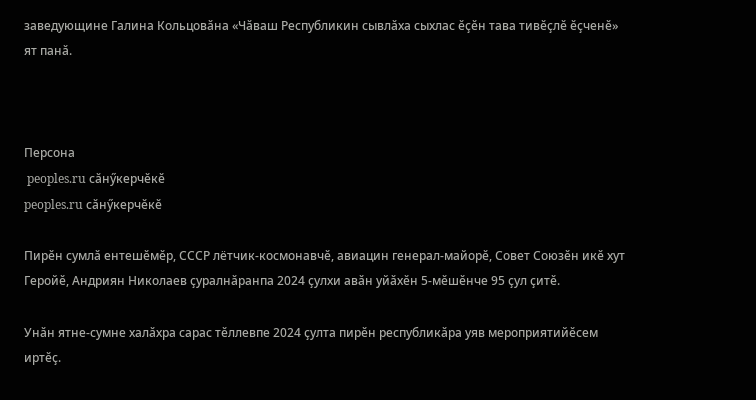заведующине Галина Кольцовӑна «Чӑваш Республикин сывлӑха сыхлас ӗҫӗн тава тивӗҫлӗ ӗҫченӗ» ят панӑ.



Персона
 peoples.ru сӑнӳкерчӗкӗ
peoples.ru сӑнӳкерчӗкӗ

Пирӗн сумлӑ ентешӗмӗр, СССР лётчик-космонавчӗ, авиацин генерал-майорӗ, Совет Союзӗн икӗ хут Геройӗ, Андриян Николаев ҫуралнӑранпа 2024 ҫулхи авӑн уйӑхӗн 5-мӗшӗнче 95 ҫул ҫитӗ.

Унӑн ятне-сумне халӑхра сарас тӗллевпе 2024 ҫулта пирӗн республикӑра уяв мероприятийӗсем иртӗҫ.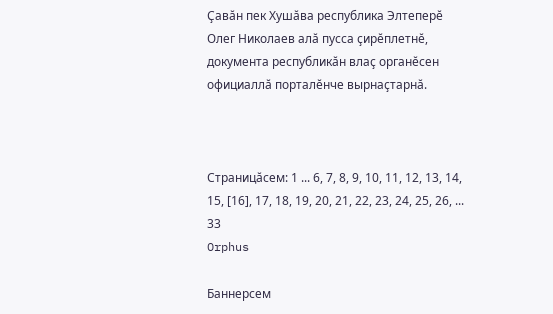Ҫавӑн пек Хушӑва республика Элтеперӗ Олег Николаев алӑ пусса ҫирӗплетнӗ, документа республикӑн влаҫ органӗсен официаллӑ порталӗнче вырнаҫтарнӑ.



Страницӑсем: 1 ... 6, 7, 8, 9, 10, 11, 12, 13, 14, 15, [16], 17, 18, 19, 20, 21, 22, 23, 24, 25, 26, ... 33
Orphus

Баннерсем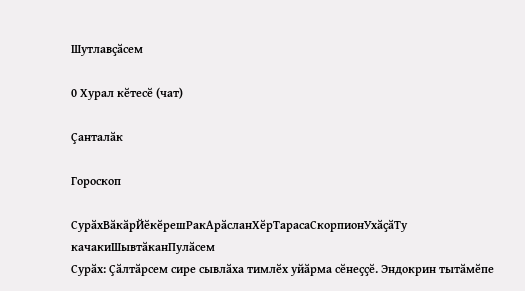Шутлавҫӑсем

0 Хурал кӗтесӗ (чат)

Ҫанталӑк

Гороскоп

СурӑхВӑкӑрЙӗкӗрешРакАрӑсланХӗрТарасаСкорпионУхӑҫӑТу качакиШывтӑканПулӑсем
Сурӑх: Ҫӑлтӑрсем сире сывлӑха тимлӗх уйӑрма сӗнеҫҫӗ. Эндокрин тытӑмӗпе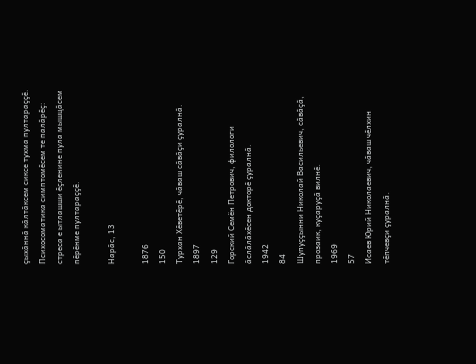ҫыхӑннӑ кӑлтӑксем сиксе тухма пултараҫҫӗ. Психосоматика симптомӗсем те палӑрӗҫ: стреса е ытлашши ӗҫленине пула мышцӑсем пӗрӗнме пултараҫҫӗ.

Нарӑс, 13

1876
150
Турхан Хӗветӗрӗ, чӑваш сӑвӑҫи ҫуралнӑ.
1897
129
Горский Семён Петрович, филологи ӑслӑлӑхӗсен докторӗ ҫуралнӑ.
1942
84
Шупуҫҫынни Николай Васильевич, сӑвӑҫӑ, прозаик, куҫаруҫӑ вилнӗ.
1969
57
Исаев Юрий Николаевич, чӑваш чӗлхин тӗпчевҫи ҫуралнӑ.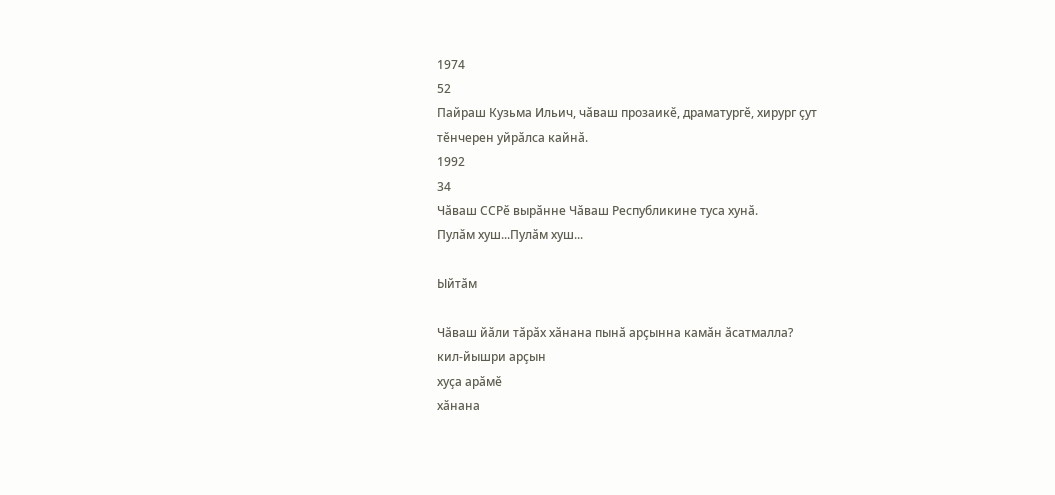1974
52
Пайраш Кузьма Ильич, чӑваш прозаикӗ, драматургӗ, хирург ҫут тӗнчерен уйрӑлса кайнӑ.
1992
34
Чӑваш ССРӗ вырӑнне Чӑваш Республикине туса хунӑ.
Пулӑм хуш...Пулӑм хуш...

Ыйтӑм

Чӑваш йӑли тӑрӑх хӑнана пынӑ арҫынна камӑн ӑсатмалла?
кил-йышри арҫын
хуҫа арӑмӗ
хӑнана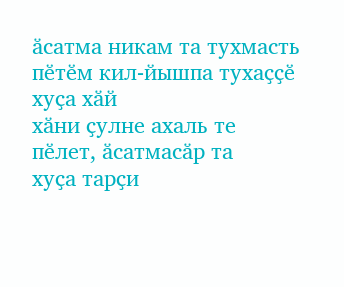ӑсатма никам та тухмасть
пӗтӗм кил-йышпа тухаҫҫӗ
хуҫа хӑй
хӑни ҫулне ахаль те пӗлет, ӑсатмасӑр та
хуҫа тарҫи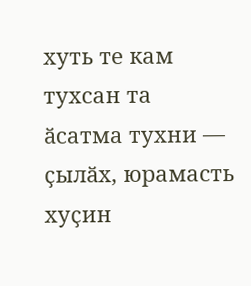хуть те кам тухсан та
ӑсатма тухни — ҫылӑх, юрамасть
хуҫин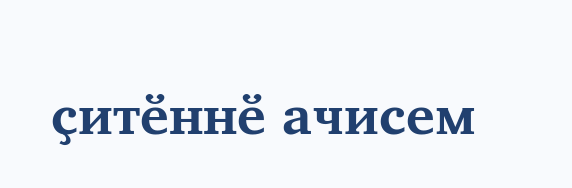ҫитӗннӗ ачисем